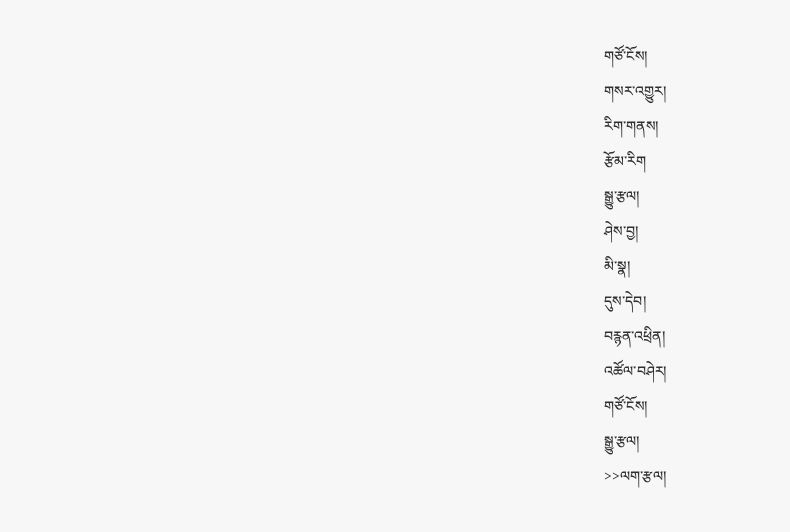གཙོ་ངོས།
གསར་འགྱུར།
རིག་གནས།
རྩོམ་རིག
སྒྱུ་རྩལ།
ཤེས་བྱ།
མི་སྣ།
དུས་དེབ།
བརྙན་འཕྲིན།
འཚོལ་བཤེར།
གཙོ་ངོས།
སྒྱུ་རྩལ།
>>ལག་རྩལ།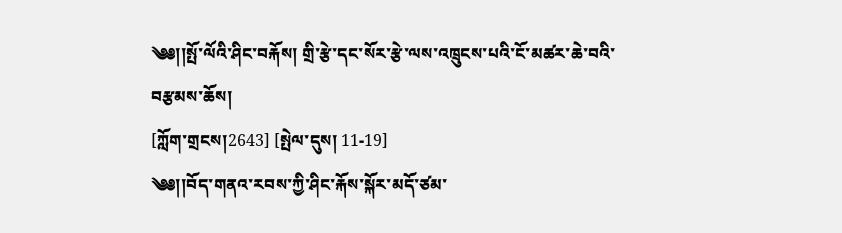༄༅།།སྤོ་ལོའི་ཤིང་བརྐོས། གྲི་རྩེ་དང་སོར་རྩེ་ལས་འཁྲུངས་པའི་ངོ་མཚར་ཆེ་བའི་བརྩམས་ཆོས།
[ཀློག་གྲངས།2643] [སྤེལ་དུས། 11-19]
༄༅།།བོད་གནའ་རབས་ཀྱི་ཤིང་རྐོས་སྐོར་མདོ་ཙམ་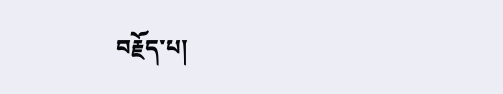བརྗོད་པ།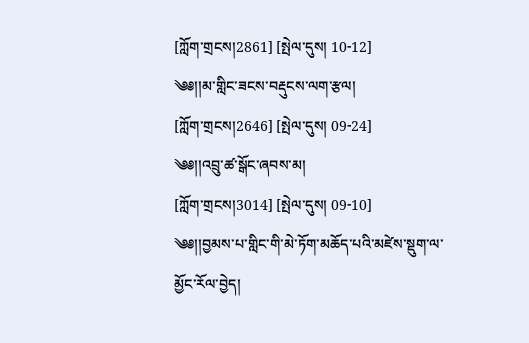[ཀློག་གྲངས།2861] [སྤེལ་དུས། 10-12]
༄༅།།མ་གླིང་ཟངས་བརྡུངས་ལག་རྩལ།
[ཀློག་གྲངས།2646] [སྤེལ་དུས། 09-24]
༄༅།།འབྲུ་ཚ་སྒོང་ཞབས་མ།
[ཀློག་གྲངས།3014] [སྤེལ་དུས། 09-10]
༄༅།།བྱམས་པ་གླིང་གི་མེ་ཏོག་མཆོད་པའི་མཛེས་སྡུག་ལ་མྱོང་རོལ་བྱེད།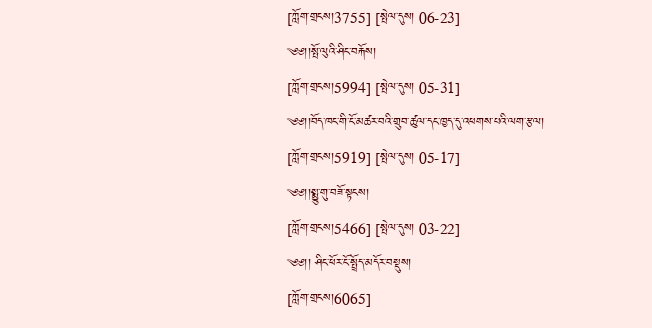[ཀློག་གྲངས།3755] [སྤེལ་དུས། 06-23]
༄༅།།སྤོ་ལུའི་ཤིང་བརྐོས།
[ཀློག་གྲངས།5994] [སྤེལ་དུས། 05-31]
༄༅།།བོད་ཁང་གི་ངོ་མཚར་བའི་གྲུབ་ཚུལ་དང་ཁྱད་དུ་འཕགས་པའི་ལག་རྩལ།
[ཀློག་གྲངས།5919] [སྤེལ་དུས། 05-17]
༄༅།།སྨྱུ་གུ་བཟོ་སྟངས།
[ཀློག་གྲངས།5466] [སྤེལ་དུས། 03-22]
༄༅།། ཤིང་ཕོར་ངོ་སྤྲོད་མདོར་བསྡུས།
[ཀློག་གྲངས།6065]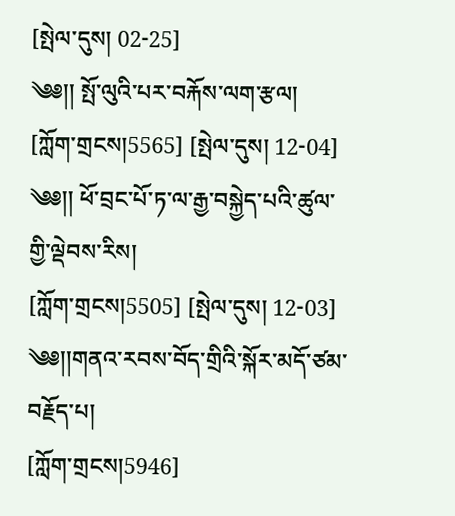[སྤེལ་དུས། 02-25]
༄༅།། སྤོ་ལུའི་པར་བརྐོས་ལག་རྩལ།
[ཀློག་གྲངས།5565] [སྤེལ་དུས། 12-04]
༄༅།། ཕོ་བྲང་པོ་ཏ་ལ་རྒྱ་བསྐྱེད་པའི་ཚུལ་གྱི་ལྡེབས་རིས།
[ཀློག་གྲངས།5505] [སྤེལ་དུས། 12-03]
༄༅།།གནའ་རབས་བོད་གྲིའི་སྐོར་མདོ་ཙམ་བརྗོད་པ།
[ཀློག་གྲངས།5946]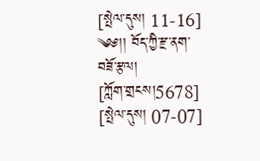[སྤེལ་དུས། 11-16]
༄༅།། བོད་ཀྱི་རྫ་ནག་བཟོ་རྩལ།
[ཀློག་གྲངས།5678] [སྤེལ་དུས། 07-07]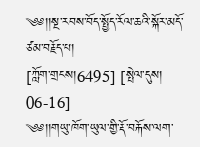༄༅།།སྔ་རབས་བོད་སྤྱོད་རོལ་ཆའི་སྐོར་མདོ་ཙམ་བརྗོད་པ།
[ཀློག་གྲངས།6495] [སྤེལ་དུས། 06-16]
༄༅།།གཡུ་ཁོག་ཡུལ་གྱི་རྡོ་བརྐོས་ལག་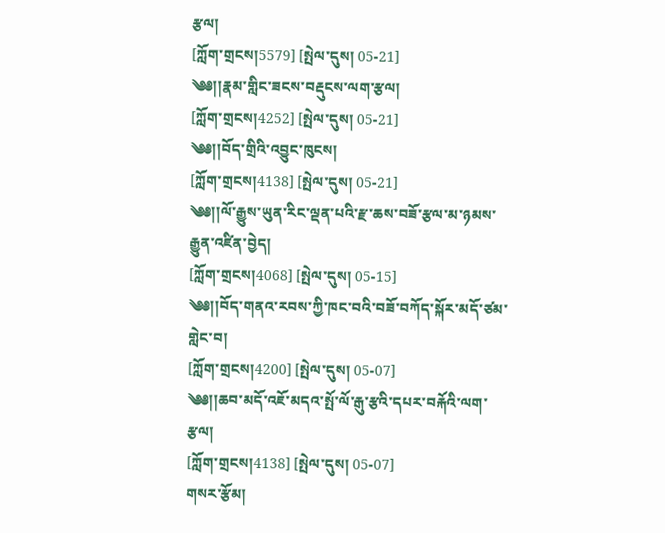རྩལ།
[ཀློག་གྲངས།5579] [སྤེལ་དུས། 05-21]
༄༅།།རྣམ་གླིང་ཟངས་བརྡུངས་ལག་རྩལ།
[ཀློག་གྲངས།4252] [སྤེལ་དུས། 05-21]
༄༅།།བོད་གྲིའི་འབྱུང་ཁུངས།
[ཀློག་གྲངས།4138] [སྤེལ་དུས། 05-21]
༄༅།།ལོ་རྒྱུས་ཡུན་རིང་ལྡན་པའི་རྫ་ཆས་བཟོ་རྩལ་མ་ཉམས་རྒྱུན་འཛིན་བྱེད།
[ཀློག་གྲངས།4068] [སྤེལ་དུས། 05-15]
༄༅།།བོད་གནའ་རབས་ཀྱི་ཁང་བའི་བཟོ་བཀོད་སྐོར་མདོ་ཙམ་གླེང་བ།
[ཀློག་གྲངས།4200] [སྤེལ་དུས། 05-07]
༄༅།།ཆབ་མདོ་འཇོ་མདའ་སྤོ་ལོ་རྒུ་རྩའི་དཔར་བརྐོའི་ལག་རྩལ།
[ཀློག་གྲངས།4138] [སྤེལ་དུས། 05-07]
གསར་རྩོམ།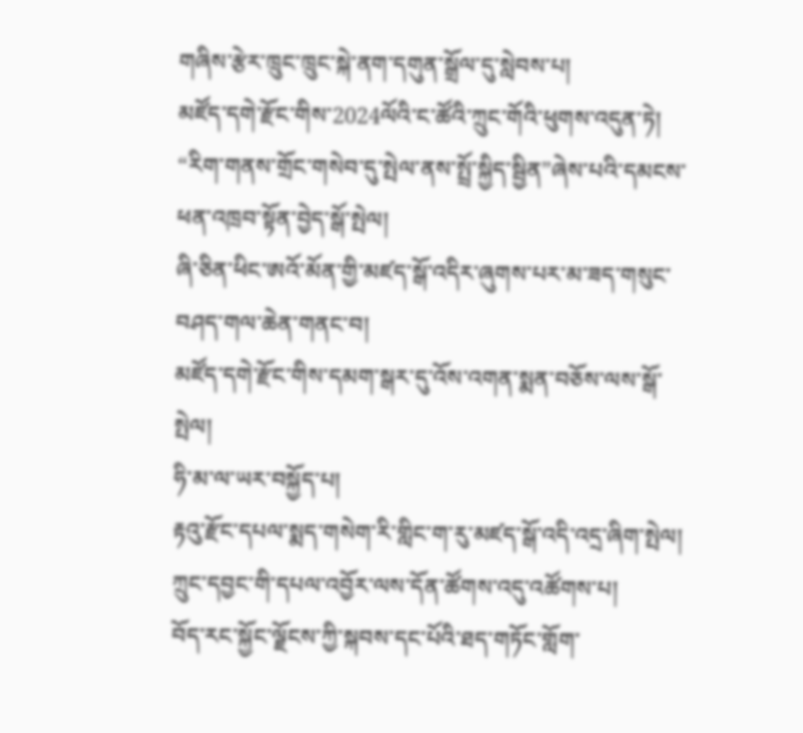གཞིས་རྩེར་ཁྲུང་ཁྲུང་སྐེ་ནག་དགུན་སྒྲོལ་དུ་སླེབས་པ།
མཛོད་དགེ་རྫོང་གིས་2024ལོའི་ང་ཚོའི་ཀྲུང་གོའི་ཕུགས་འདུན་ཏེ། “རིག་གནས་གྲོང་གསེབ་དུ་སྤེལ་ནས་སྤྲོ་སྐྱིད་སྦྱིན”ཞེས་པའི་དམངས་ཕན་འཁྲབ་སྟོན་བྱེད་སྒོ་སྤེལ།
ཞི་ཅིན་ཕིང་ཨའོ་མོན་གྱི་མཛད་སྒོ་འདིར་ཞུགས་པར་མ་ཟད་གསུང་བཤད་གལ་ཆེན་གནང་བ།
མཛོད་དགེ་རྫོང་གིས་དམག་སྒར་དུ་འོས་འགན་སྨན་བཅོས་ལས་སྒོ་སྤེལ།
ཧི་མ་ལ་ཡར་བསྐྱོད་པ།
རྟའུ་རྫོང་དཔལ་སྨད་གསེག་རི་གླིང་ག་རུ་མཛད་སྒོ་འདི་འདྲ་ཞིག་སྤེལ།
ཀྲུང་དབྱང་གི་དཔལ་འབྱོར་ལས་དོན་ཚོགས་འདུ་འཚོགས་པ།
བོད་རང་སྐྱོང་ལྗོངས་ཀྱི་སྐབས་དང་པོའི་ཐད་གཏོང་གློག་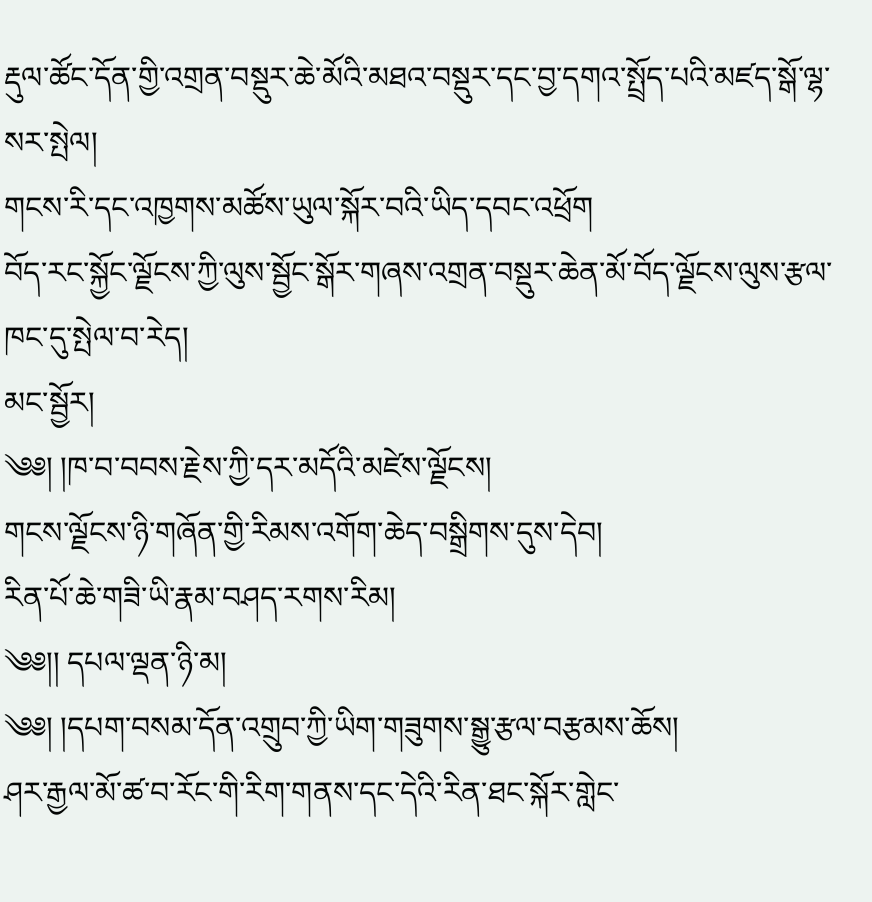རྡུལ་ཚོང་དོན་གྱི་འགྲན་བསྡུར་ཆེ་མོའི་མཐའ་བསྡུར་དང་བྱ་དགའ་སྤྲོད་པའི་མཛད་སྒོ་ལྷ་སར་སྤེལ།
གངས་རི་དང་འཁྱགས་མཚོས་ཡུལ་སྐོར་བའི་ཡིད་དབང་འཕྲོག
བོད་རང་སྐྱོང་ལྗོངས་ཀྱི་ལུས་སྦྱོང་སྒོར་གཞས་འགྲན་བསྡུར་ཆེན་མོ་བོད་ལྗོངས་ལུས་རྩལ་ཁང་དུ་སྤེལ་བ་རེད།
མང་སྦྱོར།
༄༅། །ཁ་བ་བབས་རྗེས་ཀྱི་དར་མདོའི་མཛེས་ལྗོངས།
གངས་ལྗོངས་ཉི་གཞོན་གྱི་རིམས་འགོག་ཆེད་བསྒྲིགས་དུས་དེབ།
རིན་པོ་ཆེ་གཟི་ཡི་རྣམ་བཤད་རགས་རིམ།
༄༅།། དཔལ་ལྡན་ཉི་མ།
༄༅། །དཔག་བསམ་དོན་འགྲུབ་ཀྱི་ཡིག་གཟུགས་སྒྱུ་རྩལ་བརྩམས་ཆོས།
ཤར་རྒྱལ་མོ་ཚ་བ་རོང་གི་རིག་གནས་དང་དེའི་རིན་ཐང་སྐོར་གླེང་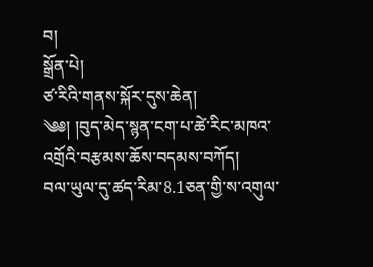བ།
སྒྲོན་པེ།
ཙ་རིའི་གནས་སྐོར་དུས་ཆེན།
༄༅། །བུད་མེད་སྙན་ངག་པ་ཚེ་རིང་མཁའ་འགྲོའི་བརྩམས་ཆོས་བདམས་བཀོད།
བལ་ཡུལ་དུ་ཚད་རིམ་8.1ཅན་གྱི་ས་འགུལ་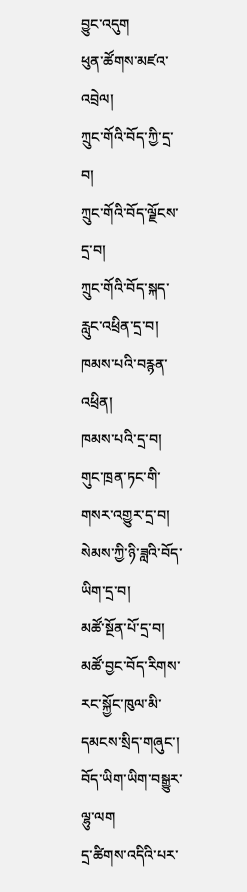བྱུང་འདུག
ཕུན་ཚོགས་མཛའ་འབྲེལ།
ཀྲུང་གོའི་བོད་ཀྱི་དྲ་བ།
ཀྲུང་གོའི་བོད་ལྗོངས་དྲ་བ།
ཀྲུང་གོའི་བོད་སྐད་རླུང་འཕྲིན་དྲ་བ།
ཁམས་པའི་བརྙན་འཕྲིན།
ཁམས་པའི་དྲ་བ།
གུང་ཁྲན་ཏང་གི་གསར་འགྱུར་དྲ་བ།
སེམས་ཀྱི་ཉི་ཟླའི་བོད་ཡིག་དྲ་བ།
མཚོ་སྔོན་པོ་དྲ་བ།
མཚོ་བྱང་བོད་རིགས་རང་སྐྱོང་ཁུལ་མི་དམངས་སྲིད་གཞུང་།
བོད་ཡིག་ཡིག་བསྒྱུར་ལྷུ་ལག
དྲ་ཚིགས་འདིའི་པར་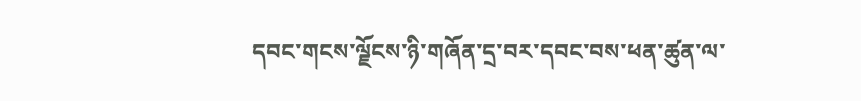དབང་གངས་ལྗོངས་ཉི་གཞོན་དྲ་བར་དབང་བས་ཕན་ཚུན་ལ་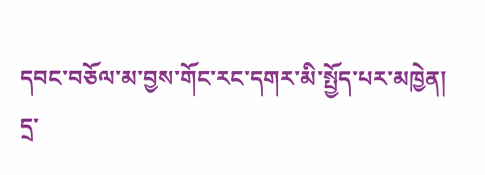དབང་བཅོལ་མ་བྱས་གོང་རང་དགར་མི་སྤྱོད་པར་མཁྱེན།
དྲ་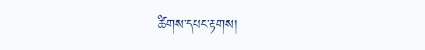ཚིགས་དཔང་རྟགས།